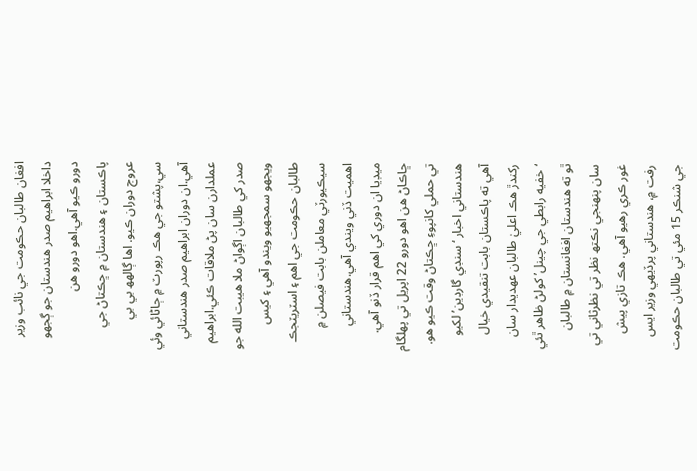افغان طالبان حڪومت جي نائب وزير داخلا ابراهيم صدر ھندستان جو ڳجھو دورو ڪيو آھي.اھو دورو ھن
پاڪستان ۽ هندستان ۾ ڇڪتاڻ جي عروج دوران ڪيو. اھا ڳالھھ بي بي سي،پشتو جي ھڪ رپورٽ ۾ ڄاڻائي وئي آھي.ان دوران ابراهيم صدر هندستاني عملدارن سان پڻ ملاقات ڪئي.ابراهيم صدر کي طالبان اڳواڻ ملا هيبت الله جو ويجهو سمجهيو ويندو آهي ۽ کيس طالبان حڪومت جي اهم ۽ اسٽريٽجڪ سيڪيورٽي معاملن بابت فيصلن ۾ اهميت ڏني ويندي آهي.هندستاني ميڊيا ان دوري کي اهم قرار ڏنو آهي. ڇاڪاڻ ھن اھو دورو 22 اپريل تي پهلگام تي حملي کانپوءِ ڇڪتاڻ وقت ڪيو ھو.
هندستاني اخبار ‘سنڊي گارڊين’ لکيو آهي ته پاڪستان بابت تنقيدي خيال رکندڙ هڪ اعليٰ طالبان عهديدار سان ‘خفيه رابطي جي چينل’ کولڻ ظاهر ٿئي ٿو ته هندستان افغانستان ۾ طالبان سان پنھنجي نڪتھ نظر تي نظرثاني تي غور ڪري رهيو آهي. هڪ تازي پيش رفت ۾، هندستاني پرڏيهي وزير ايس جي شنڪر 15 مئي تي طالبان حڪومت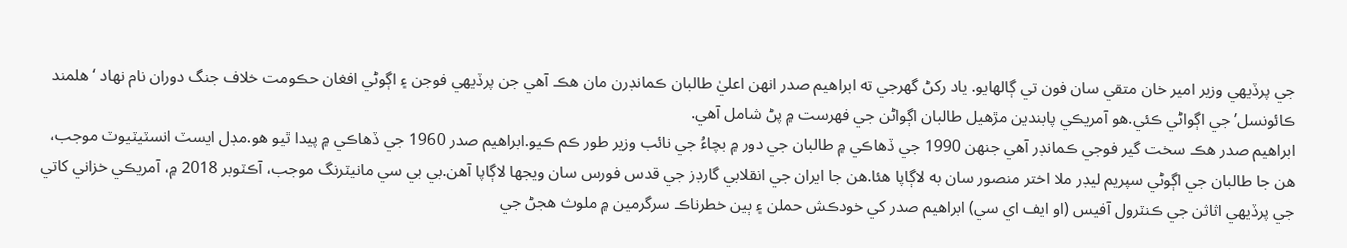جي پرڏيهي وزير امير خان متقي سان فون تي ڳالهايو. ياد رکڻ گهرجي ته ابراهيم صدر انهن اعليٰ طالبان ڪمانڊرن مان هڪ آهي جن پرڏيهي فوجن ۽ اڳوڻي افغان حڪومت خلاف جنگ دوران نام نهاد ‘هلمند ڪائونسل’ جي اڳواڻي ڪئي.هو آمريڪي پابندين مڙھيل طالبان اڳواڻن جي فهرست ۾ پڻ شامل آهي.
ابراهيم صدر هڪ سخت گير فوجي ڪمانڊر آهي جنهن 1990 جي ڏهاڪي ۾ طالبان جي دور ۾ بچاءُ جي نائب وزير طور ڪم ڪيو.ابراهيم صدر 1960 جي ڏهاڪي ۾ پيدا ٿيو هو.مڊل ايسٽ انسٽيٽيوٽ موجب، هن جا طالبان جي اڳوڻي سپريم ليڊر ملا اختر منصور سان به لاڳاپا هئا.ھن جا ايران جي انقلابي گارڊز جي قدس فورس سان ويجها لاڳاپا آهن.بي بي سي مانيٽرنگ موجب، آڪٽوبر 2018 ۾، آمريڪي خزاني کاتي جي پرڏيهي اثاثن جي ڪنٽرول آفيس (او ايف اي سي) ابراهيم صدر کي خودڪش حملن ۽ ٻين خطرناڪ سرگرمين ۾ ملوث هجڻ جي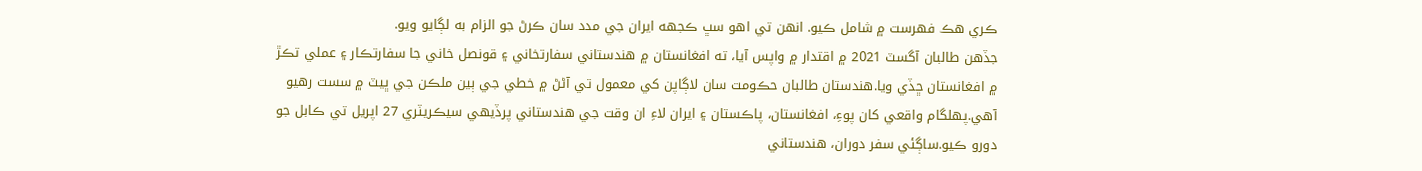ڪري هڪ فهرست ۾ شامل ڪيو. انهن تي اهو سڀ ڪجهه ايران جي مدد سان ڪرڻ جو الزام به لڳايو ويو.
جڏهن طالبان آگسٽ 2021 ۾ اقتدار ۾ واپس آيا، ته افغانستان ۾ هندستاني سفارتخاني ۽ قونصل خاني جا سفارتڪار ۽ عملي تڪڙ ۾ افغانستان ڇڏي ويا.هندستان طالبان حڪومت سان لاڳاپن کي معمول تي آڻڻ ۾ خطي جي ٻين ملڪن جي ڀيٽ ۾ سست رهيو آهي.پهلگام واقعي کان پوءِ، افغانستان، پاڪستان ۽ ايران لاءِ ان وقت جي هندستاني پرڏيهي سيڪريٽري 27 اپريل تي ڪابل جو دورو ڪيو.ساڳئي سفر دوران، هندستاني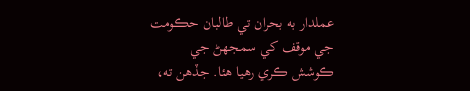عملدار به بحران تي طالبان حڪومت جي موقف کي سمجهڻ جي ڪوشش ڪري رهيا هئا. جڏهن ته،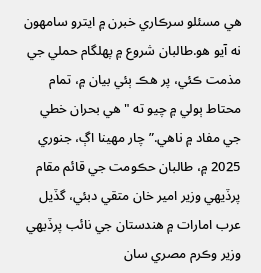هي مسئلو سرڪاري خبرن ۾ ايترو سامھون نه آيو هو.طالبان شروع ۾ پهلگام حملي جي مذمت ڪئي، پر هڪ ٻئي بيان ۾، تمام محتاط ٻولي ۾ چيو ته "هي بحران خطي جي مفاد ۾ ناهي.”چار مهينا اڳ، جنوري 2025 ۾، طالبان حڪومت جي قائم مقام پرڏيهي وزير امير خان متقي دبئي، گڏيل عرب امارات ۾ هندستان جي نائب پرڏيهي وزير وڪرم مصري سان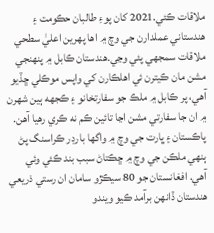ملاقات ڪئي.2021 کان پوءِ طالبان حڪومت ۽ هندستاني عملدارن جي وچ ۾ اھا پهرين اعليٰ سطحي ملاقات سمجهي پئي وڃي.هندستان ڪابل ۾ پنهنجي مشن مان ڪيترن ئي اهلڪارن کي واپس موڪلي ڇڏيو آهي، پر ڪابل ۾ ملڪ جو سفارتخانو ۽ ڪجهه ٻين شهرن ۾ ان جا سفارتي مشن اڃا تائين ڪم نه ڪري رهيا آهن.
پاڪستان ۽ ڀارت جي وچ ۾ واگها بارڊر ڪراسنگ پڻ ٻنهي ملڪن جي وچ ۾ ڇڪتاڻ سبب بند ڪئي وئي آهي. افغانستان جو 80 سيڪڙو سامان ان رستي ذريعي هندستان ڏانهن برآمد ڪيو ويندو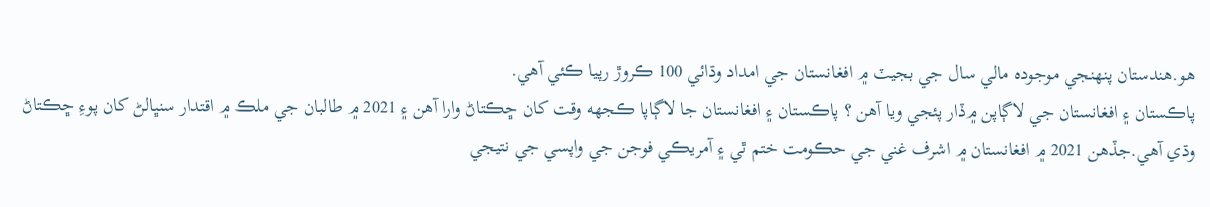هو.هندستان پنهنجي موجوده مالي سال جي بجيٽ ۾ افغانستان جي امداد وڌائي 100 ڪروڙ رپيا ڪئي آهي.
پاڪستان ۽ افغانستان جي لاڳاپن ۾ڏار پئجي ويا آھن ؟ پاڪستان ۽ افغانستان جا لاڳاپا ڪجهه وقت کان ڇڪتاڻ وارا آهن ۽ 2021 ۾ طالبان جي ملڪ ۾ اقتدار سنڀالڻ کان پوءِ ڇڪتاڻ وڌي آهي.جڏهن 2021 ۾ افغانستان ۾ اشرف غني جي حڪومت ختم ٿي ۽ آمريڪي فوجن جي واپسي جي نتيجي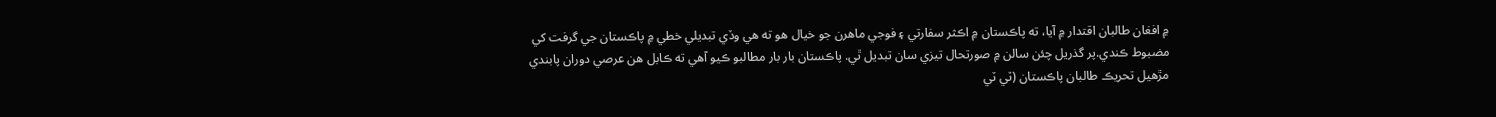۾ افغان طالبان اقتدار ۾ آيا، ته پاڪستان ۾ اڪثر سفارتي ۽ فوجي ماهرن جو خيال هو ته هي وڏي تبديلي خطي ۾ پاڪستان جي گرفت کي مضبوط ڪندي.پر گذريل چئن سالن ۾ صورتحال تيزي سان تبديل ٿي. پاڪستان بار بار مطالبو ڪيو آهي ته ڪابل هن عرصي دوران پابندي مڙهيل تحريڪ طالبان پاڪستان (ٽي ٽي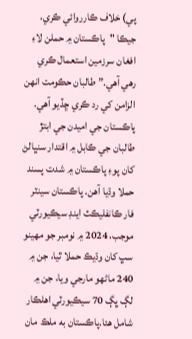پي) خلاف ڪارروائي ڪري، جيڪا "پاڪستان ۾ حملن لاءِ افغان سرزمين استعمال ڪري رهي آهي.” طالبان حڪومت انهن الزامن کي رد ڪري ڇڏيو آهي.
پاڪستان جي اميدن جي ابتڙ طالبان جي ڪابل ۾ اقتدار سنڀالڻ کان پوءِ پاڪستان ۾ شدت پسند حملا وڌيا آهن. پاڪستان سينٽر فار ڪانفليڪٽ اينڊ سيڪيورٽي موجب، 2024 ۾ نومبر جو مهينو سڀ کان وڌيڪ حملا ٿيا، جن ۾ 240 ماڻهو مارجي ويا، جن ۾ لڳ ڀڳ 70 سيڪيورٽي اهلڪار شامل هئا.پاڪستان به ملڪ مان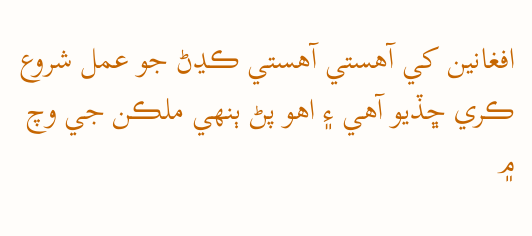افغانين کي آھستي آھستي ڪڍڻ جو عمل شروع ڪري ڇڏيو آهي ۽ اهو پڻ ٻنهي ملڪن جي وچ ۾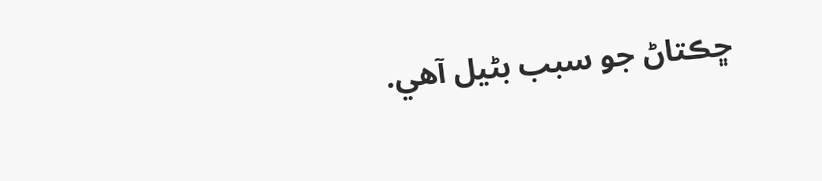ڇڪتاڻ جو سبب بڻيل آهي.